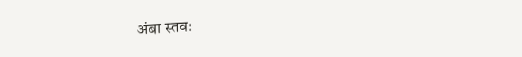अंबा स्तवः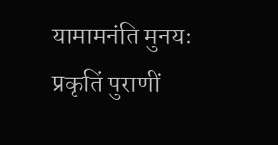यामामनंति मुनयः प्रकृतिं पुराणीं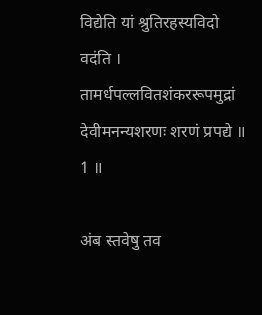विद्येति यां श्रुतिरहस्यविदो वदंति ।
तामर्धपल्लवितशंकररूपमुद्रां
देवीमनन्यशरणः शरणं प्रपद्ये ॥ 1 ॥

अंब स्तवेषु तव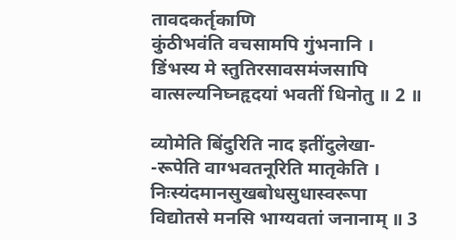तावदकर्तृकाणि
कुंठीभवंति वचसामपि गुंभनानि ।
डिंभस्य मे स्तुतिरसावसमंजसापि
वात्सल्यनिघ्नहृदयां भवतीं धिनोतु ॥ 2 ॥

व्योमेति बिंदुरिति नाद इतींदुलेखा-
-रूपेति वाग्भवतनूरिति मातृकेति ।
निःस्यंदमानसुखबोधसुधास्वरूपा
विद्योतसे मनसि भाग्यवतां जनानाम् ॥ 3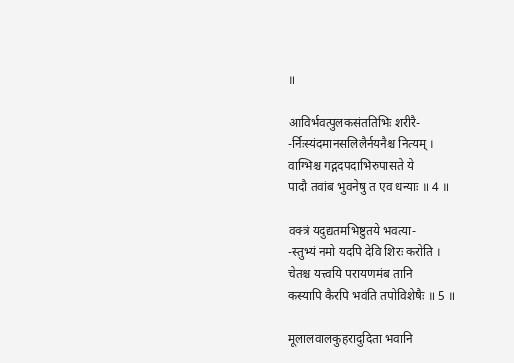॥

आविर्भवत्पुलकसंततिभिः शरीरै-
-र्निःस्यंदमानसलिलैर्नयनैश्च नित्यम् ।
वाग्भिश्च गद्गदपदाभिरुपासते ये
पादौ तवांब भुवनेषु त एव धन्याः ॥ 4 ॥

वक्त्रं यदुद्यतमभिष्टुतये भवत्या-
-स्तुभ्यं नमो यदपि देवि शिरः करोति ।
चेतश्च यत्त्वयि परायणमंब तानि
कस्यापि कैरपि भवंति तपोविशेषैः ॥ 5 ॥

मूलालवालकुहरादुदिता भवानि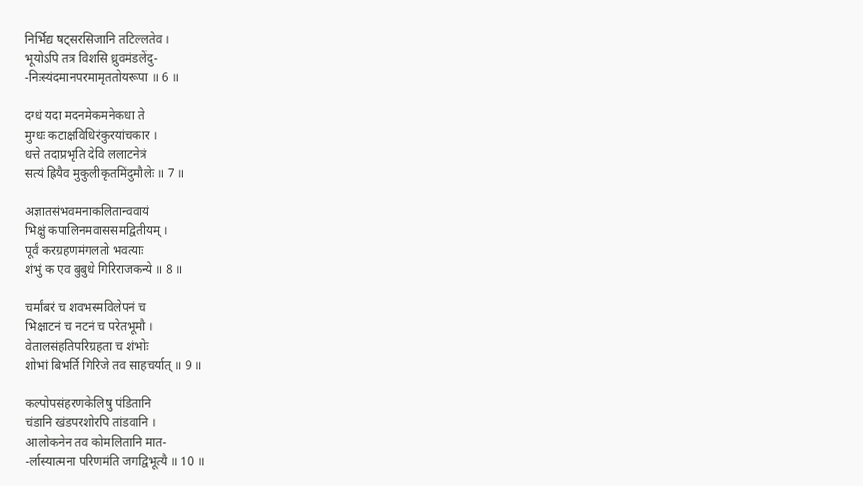निर्भिद्य षट्सरसिजानि तटिल्लतेव ।
भूयोऽपि तत्र विशसि ध्रुवमंडलेंदु-
-निःस्यंदमानपरमामृततोयरूपा ॥ 6 ॥

दग्धं यदा मदनमेकमनेकधा ते
मुग्धः कटाक्षविधिरंकुरयांचकार ।
धत्ते तदाप्रभृति देवि ललाटनेत्रं
सत्यं ह्रियैव मुकुलीकृतमिंदुमौलेः ॥ 7 ॥

अज्ञातसंभवमनाकलितान्ववायं
भिक्षुं कपालिनमवाससमद्वितीयम् ।
पूर्वं करग्रहणमंगलतो भवत्याः
शंभुं क एव बुबुधे गिरिराजकन्ये ॥ 8 ॥

चर्मांबरं च शवभस्मविलेपनं च
भिक्षाटनं च नटनं च परेतभूमौ ।
वेतालसंहतिपरिग्रहता च शंभोः
शोभां बिभर्ति गिरिजे तव साहचर्यात् ॥ 9 ॥

कल्पोपसंहरणकेलिषु पंडितानि
चंडानि खंडपरशोरपि तांडवानि ।
आलोकनेन तव कोमलितानि मात-
-र्लास्यात्मना परिणमंति जगद्विभूत्यै ॥ 10 ॥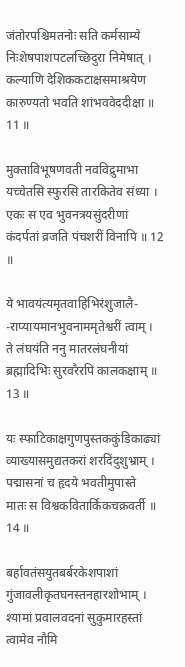जंतोरपश्चिमतनोः सति कर्मसाम्ये
निःशेषपाशपटलच्छिदुरा निमेषात् ।
कल्याणि देशिककटाक्षसमाश्रयेण
कारुण्यतो भवति शांभववेददीक्षा ॥ 11 ॥

मुक्ताविभूषणवती नवविद्रुमाभा
यच्चेतसि स्फुरसि तारकितेव संध्या ।
एकः स एव भुवनत्रयसुंदरीणां
कंदर्पतां व्रजति पंचशरीं विनापि ॥ 12 ॥

ये भावयंत्यमृतवाहिभिरंशुजालै-
-राप्यायमानभुवनाममृतेश्वरीं त्वाम् ।
ते लंघयंति ननु मातरलंघनीयां
ब्रह्मादिभिः सुरवरैरपि कालकक्षाम् ॥ 13 ॥

यः स्फाटिकाक्षगुणपुस्तककुंडिकाढ्यां
व्याख्यासमुद्यतकरां शरदिंदुशुभ्राम् ।
पद्मासनां च हृदये भवतीमुपास्ते
मातः स विश्वकवितार्किकचक्रवर्ती ॥ 14 ॥

बर्हावतंसयुतबर्बरकेशपाशां
गुंजावलीकृतघनस्तनहारशोभाम् ।
श्यामां प्रवालवदनां सुकुमारहस्तां
त्वामेव नौमि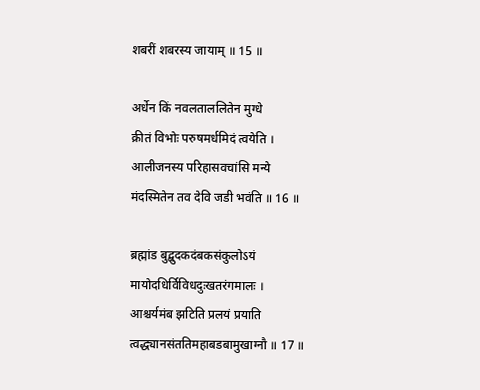शबरीं शबरस्य जायाम् ॥ 15 ॥

अर्धेन किं नवलताललितेन मुग्धे
क्रीतं विभोः परुषमर्धमिदं त्वयेति ।
आलीजनस्य परिहासवचांसि मन्ये
मंदस्मितेन तव देवि जडी भवंति ॥ 16 ॥

ब्रह्मांड बुद्बुदकदंबकसंकुलोऽयं
मायोदधिर्विविधदुःखतरंगमालः ।
आश्चर्यमंब झटिति प्रलयं प्रयाति
त्वद्ध्यानसंततिमहाबडबामुखाग्नौ ॥ 17 ॥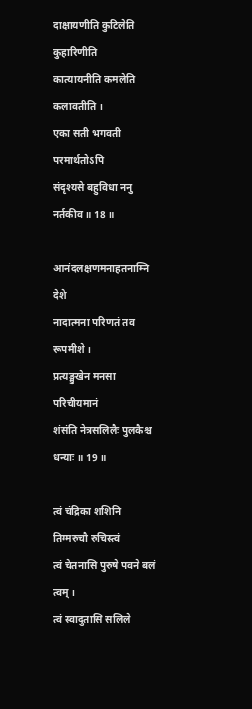दाक्षायणीति कुटिलेति कुहारिणीति
कात्यायनीति कमलेति कलावतीति ।
एका सती भगवती परमार्थतोऽपि
संदृश्यसे बहुविधा ननु नर्तकीव ॥ 18 ॥

आनंदलक्षणमनाहतनाम्नि देशे
नादात्मना परिणतं तव रूपमीशे ।
प्रत्यङ्मुखेन मनसा परिचीयमानं
शंसंति नेत्रसलिलैः पुलकैश्च धन्याः ॥ 19 ॥

त्वं चंद्रिका शशिनि तिग्मरुचौ रुचिस्त्वं
त्वं चेतनासि पुरुषे पवने बलं त्वम् ।
त्वं स्वादुतासि सलिले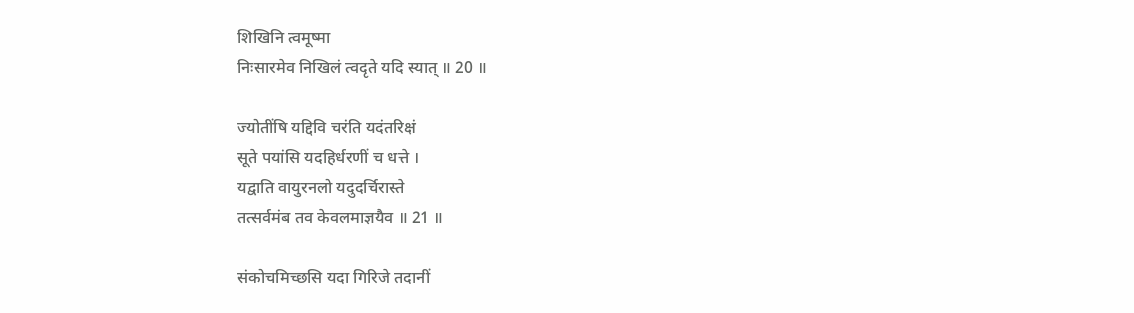शिखिनि त्वमूष्मा
निःसारमेव निखिलं त्वदृते यदि स्यात् ॥ 20 ॥

ज्योतींषि यद्दिवि चरंति यदंतरिक्षं
सूते पयांसि यदहिर्धरणीं च धत्ते ।
यद्वाति वायुरनलो यदुदर्चिरास्ते
तत्सर्वमंब तव केवलमाज्ञयैव ॥ 21 ॥

संकोचमिच्छसि यदा गिरिजे तदानीं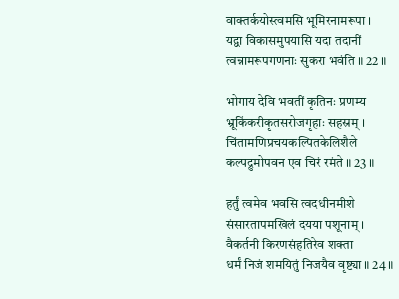वाक्तर्कयोस्त्वमसि भूमिरनामरूपा ।
यद्वा विकासमुपयासि यदा तदानीं
त्वन्नामरूपगणनाः सुकरा भवंति ॥ 22 ॥

भोगाय देवि भवतीं कृतिनः प्रणम्य
भ्रूकिंकरीकृतसरोजगृहाः सहस्रम् ।
चिंतामणिप्रचयकल्पितकेलिशैले
कल्पद्रुमोपवन एव चिरं रमंते ॥ 23 ॥

हर्तुं त्वमेव भवसि त्वदधीनमीशे
संसारतापमखिलं दयया पशूनाम् ।
वैकर्तनी किरणसंहतिरेव शक्ता
धर्मं निजं शमयितुं निजयैव वृष्ट्या ॥ 24 ॥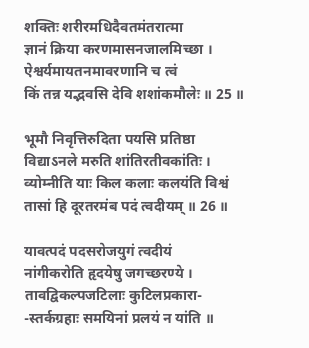शक्तिः शरीरमधिदैवतमंतरात्मा
ज्ञानं क्रिया करणमासनजालमिच्छा ।
ऐश्वर्यमायतनमावरणानि च त्वं
किं तन्न यद्भवसि देवि शशांकमौलेः ॥ 25 ॥

भूमौ निवृत्तिरुदिता पयसि प्रतिष्ठा
विद्याऽनले मरुति शांतिरतीवकांतिः ।
व्योम्नीति याः किल कलाः कलयंति विश्वं
तासां हि दूरतरमंब पदं त्वदीयम् ॥ 26 ॥

यावत्पदं पदसरोजयुगं त्वदीयं
नांगीकरोति हृदयेषु जगच्छरण्ये ।
तावद्विकल्पजटिलाः कुटिलप्रकारा-
-स्तर्कग्रहाः समयिनां प्रलयं न यांति ॥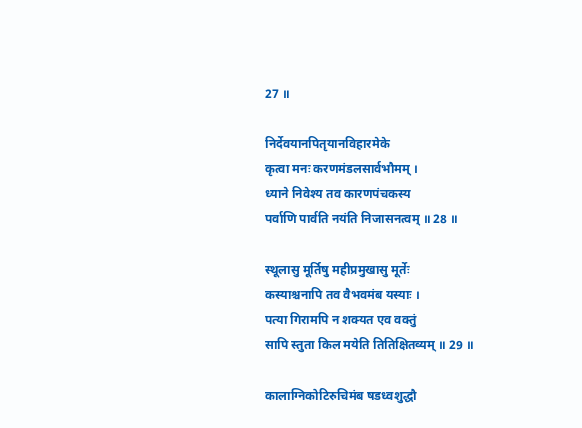27 ॥

निर्देवयानपितृयानविहारमेके
कृत्वा मनः करणमंडलसार्वभौमम् ।
ध्याने निवेश्य तव कारणपंचकस्य
पर्वाणि पार्वति नयंति निजासनत्वम् ॥ 28 ॥

स्थूलासु मूर्तिषु महीप्रमुखासु मूर्तेः
कस्याश्चनापि तव वैभवमंब यस्याः ।
पत्या गिरामपि न शक्यत एव वक्तुं
सापि स्तुता किल मयेति तितिक्षितव्यम् ॥ 29 ॥

कालाग्निकोटिरुचिमंब षडध्वशुद्धौ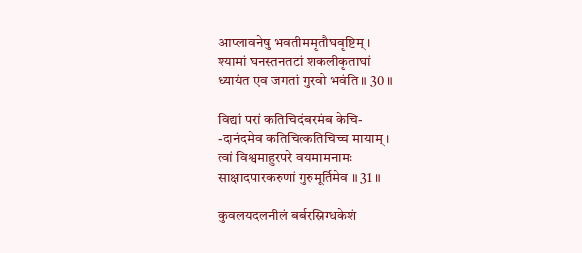आप्लावनेषु भवतीममृतौघवृष्टिम् ।
श्यामां घनस्तनतटां शकलीकृताघां
ध्यायंत एव जगतां गुरवो भवंति ॥ 30 ॥

विद्यां परां कतिचिदंबरमंब केचि-
-दानंदमेव कतिचित्कतिचिच्च मायाम् ।
त्वां विश्वमाहुरपरे वयमामनामः
साक्षादपारकरुणां गुरुमूर्तिमेव ॥ 31 ॥

कुवलयदलनीलं बर्बरस्निग्धकेशं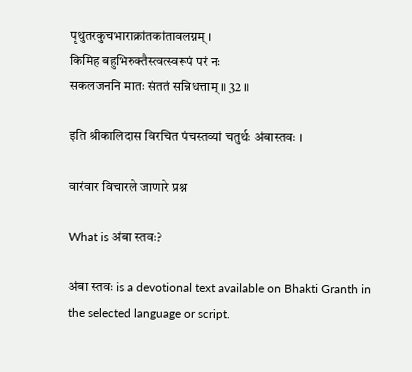पृथुतरकुचभाराक्रांतकांतावलग्नम् ।
किमिह बहुभिरुक्तैस्त्वत्स्वरूपं परं नः
सकलजननि मातः संततं सन्निधत्ताम् ॥ 32 ॥

इति श्रीकालिदास विरचित पंचस्तव्यां चतुर्थः अंबास्तवः ।

वारंवार विचारले जाणारे प्रश्न

What is अंबा स्तवः?

अंबा स्तवः is a devotional text available on Bhakti Granth in the selected language or script.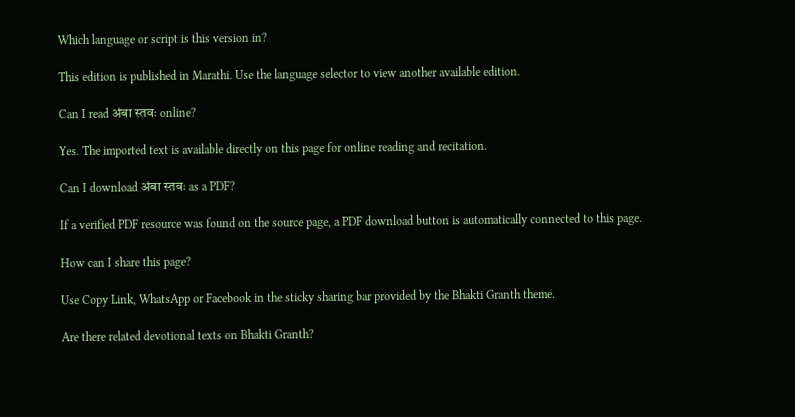Which language or script is this version in?

This edition is published in Marathi. Use the language selector to view another available edition.

Can I read अंबा स्तवः online?

Yes. The imported text is available directly on this page for online reading and recitation.

Can I download अंबा स्तवः as a PDF?

If a verified PDF resource was found on the source page, a PDF download button is automatically connected to this page.

How can I share this page?

Use Copy Link, WhatsApp or Facebook in the sticky sharing bar provided by the Bhakti Granth theme.

Are there related devotional texts on Bhakti Granth?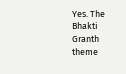Yes. The Bhakti Granth theme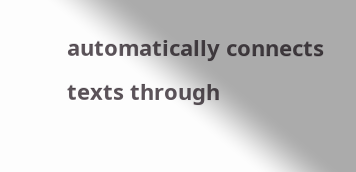automatically connects texts through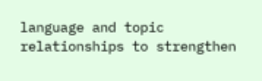language and topic relationships to strengthen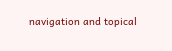navigation and topical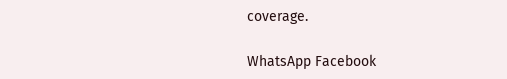coverage.

WhatsApp Facebook